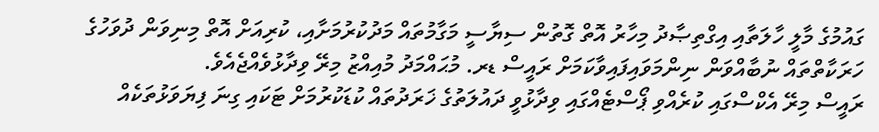ގައުމުގެ މާލީ ހާލަތާއި އިގްތިޞާދު މިހާރު އޮތް ގޮތުން ސިޔާސީ މަގާމުތައް މަދުކުރުމަށާއި، ކުރިއަށް އޮތް މިނިވަން ދުވަހުގެ ހަރަކާތްތައް ނުބާއްވަން ނިންމަވައިފައިވާކަމަށް ރައީސް ޑރ. މުޙައްމަދު މުއިއްޒު މިރޭ ވިދާޅުވެއްޖެއެވެ.
ރައީސް މިރޭ އެކްސްގައި ކުރެއްވި ޕޯސްޓެއްގައި ވިދާޅުވީ ދައުލަތުގެ ޚަރަދުތައް ކުޑަކުރުމަށް ޓަކައި ގިނަ ފިޔަވަޅުތަކެއް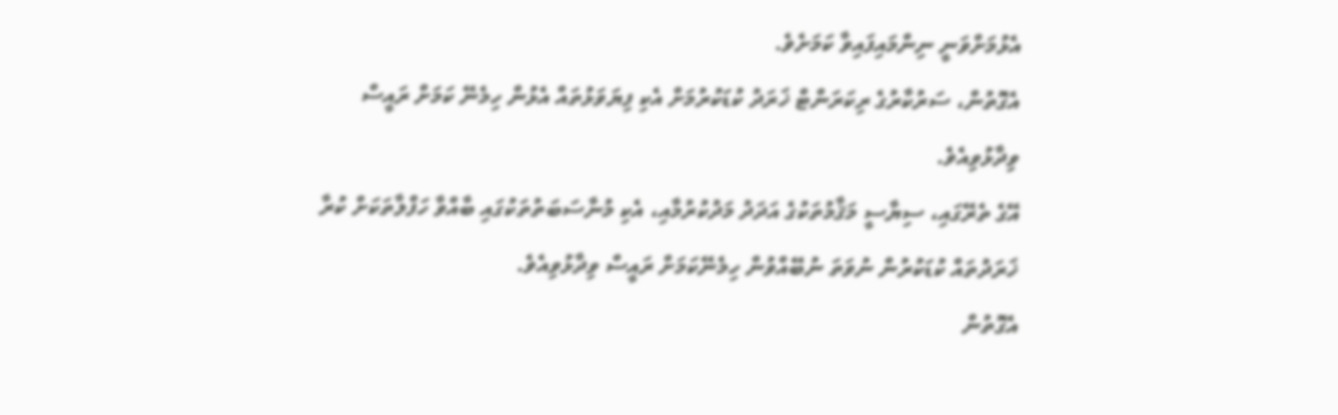އެޅުމަށްވަނީ ނިންމައިފައިވާ ކަމަށެވެ.
އެގޮތުން، ސަރުކާރުގެ ރިކަރަންޓް ޚަރަދު ކުޑަކުރުމަށް އެކި ފިޔަވަޅުތައް އެޅުން ހިމެނޭ ކަމަށް ރައީސް ވިދާޅުވިއެވެ.
އޭގެ ތެރޭގައި، ސިޔާސީ މަޤާމުތަކުގެ އަދަދު މަދުކުރުމާއި، އެކި މުނާސަބަތުތަކުގައި ބާއްވާ ހަފްލާތަކަށް ކުރާ ޚަރަދުތައް ކުޑަކުރުން ނުވަތަ ނުބޭއްވުން ހިމެނޭކަމަށް ރައީސް ވިދާޅުވިއެވެ.
އެގޮތުން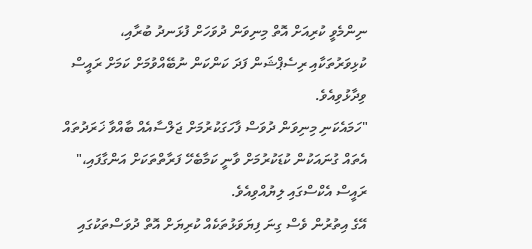ނިންމެވީ ކުރިއަށް އޮތް މިނިވަން ދުވަހަށް ފުޅަނދު ބުރާއި، ކުޅިވަރުތަކާއި ރިސެޕްޝަން ފަދަ ކަންކަން ނުބޭއްވުމަށް ކަމަށް ރައީސް ވިދާޅުވިއެވެ.
"ހަމައެކަނި މިނިވަން ދުވަސް ފާހަގަކުރުމަށް ޖަލްސާއެއް ބާއްވާ ޚަރަދުތައް އެތައް ގުނައަކުން ކުޑަކުރުމަށް ވާނީ ކަމާބެހޭ ފަރާތްތަކަށް އަންގާފައި،" ރައީސް އެކްސްގައި ލިޔުއްވިއެވެ.
އޭގެ އިތުރުން ވެސް ގިނަ ފިޔަވަޅުތަކެއް ކުރިޔަށް އޮތް ދުވަސްތަކުގައި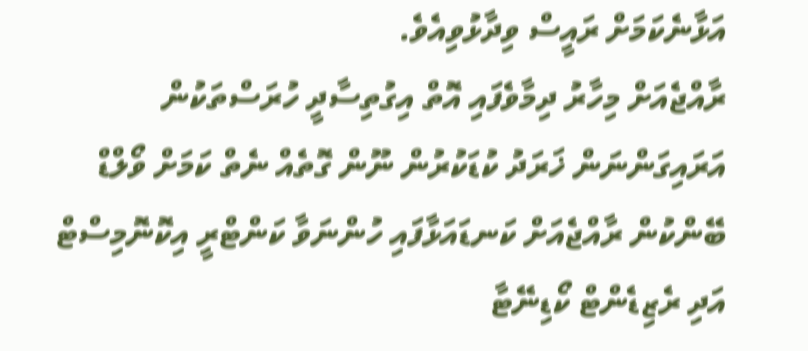އަޅާނެކަމަށް ރައީސް ވިދާޅުވިއެވެ.
ރާއްޖެއަށް މިހާރު ދިމާވެފައި އޮތް އިގުތިސާދީ ހުރަސްތަކުން އަރައިގަންނަން ޚަރަދު ކުޑަކުރުން ނޫން ގޮތެއް ނެތް ކަމަށް ވޯލްޑް ބޭންކުން ރާއްޖެއަށް ކަނޑައަޅާފައި ހުންނަވާ ކަންޓްރީ އިކޮނޮމިސްޓް އަދި ރެޒިޑެންޓް ކޯޑިނޭޓާ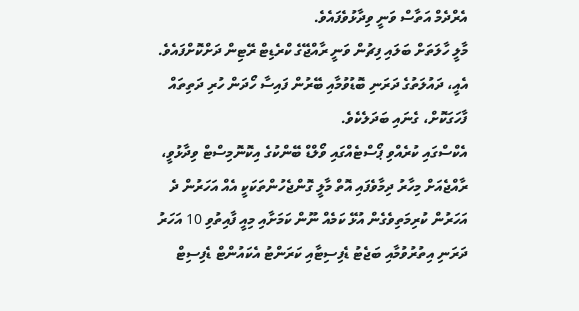އެރްދެމް އަތާސް ވަނީ ވިދާޅުވެފައެވެ.
މާލީ ހާލަތަށް ބަލައި ފިޗުން ވަނީ ރާއްޖޭގެ ކްރެޑިޓް ރޭޓިން ދަށްކޮށްފައެވެ. އެއީ، ދައުލަތުގެ ދަރަނި ބޮޑުވުމާއި ބޭރުން ފައިސާ ހޯދަން ހުރި ދަތިތައް ފާހަގަކޮށް، ގެނައި ބަދަލެކެވެ.
އެކްސްގައި ކުރެއްވި ޕޯސްޓެއްގައި ވޯލްޑް ބޭންކުގެ އިކޮނޮމިސްޓް ވިދާޅުވީ، ރާއްޖެއަށް މިހާރު ދިމާވެފައި އޮތް މާލީ ގޮންޖެހުންތަކަކީ އެއް އަހަރުން ދެ އަހަރުން ކުރިމަތިވެގެން އުޅޭ ކަމެއް ނޫން ކަމަށާއި މިއީ ފާއިތުވި 10 އަހަރު ދަރަނި އިތުރުވުމާއި ބަޖެޓު ޑެފިސިޓާއި ކަރަންޓު އެކައުންޓް ޑެފިސިޓް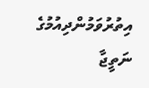އިތުރުވަމުންދިއުމުގެ ނަތީޖާ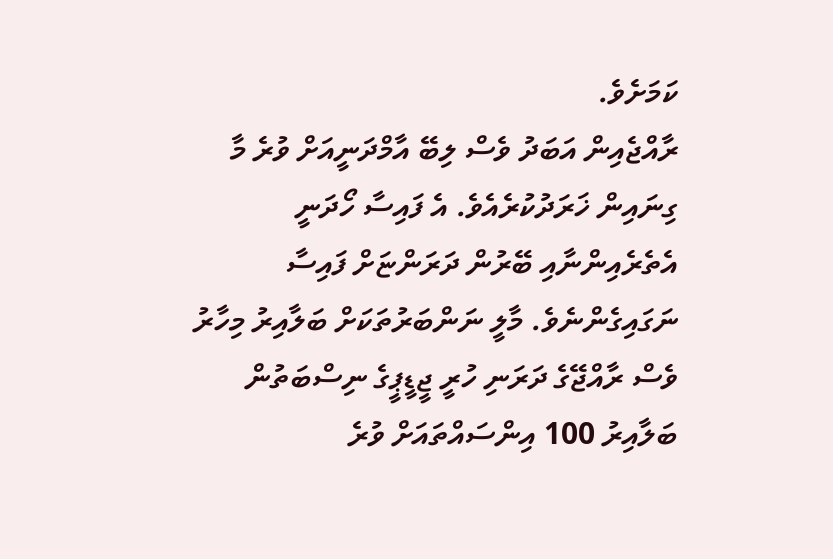ކަމަށެވެ.
ރާއްޖެއިން އަބަދު ވެސް ލިބޭ އާމްދަނީއަށް ވުރެ މާ ގިނައިން ޚަރަދުކުރެއެވެ. އެ ފައިސާ ހޯދަނީ އެތެރެއިންނާއި ބޭރުން ދަރަންޏަށް ފައިސާ ނަގައިގެންނެވެ. މާލީ ނަންބަރުތަކަށް ބަލާއިރު މިހާރު ވެސް ރާއްޖޭގެ ދަރަނި ހުރީ ޖީޑީޕީގެ ނިސްބަތުން ބަލާއިރު 100 އިންސައްތައަށް ވުރެ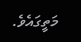މަތީގައެވެ.